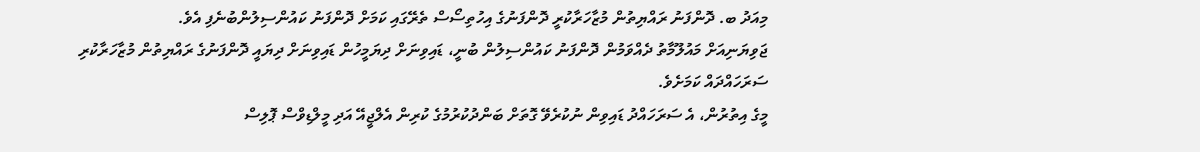މިއަދު ބ. ދޮންފަނު ރައްޔިތުން މުޒާހަރާކުރީ ދޮންފަނުގެ އިހުތިސޯސް ތެރޭގައި ކަމަށް ދޮންފަނު ކައުންސިލުންބުނެފި އެވެ.
ޖަވިޔަނިއަށް މައުލޫމާތު ދެއްވަމުން ދޮންފަނު ކައުންސިލުން ބުނީ، ޑައިވިނަށް ދިޔަމީހުން ޑައިވިނަށް ދިޔައީ ދޮންފަނުގެ ރައްޔިތުން މުޒާހަރާކުރި ސަރަހައްދައް ކަމަށެވެ.
މީގެ އިތުރުން، އެ ސަރަހައްދު ޑައިވިން ނުކުރެވޭ ގޮތަށް ބަންދުކުރުމުގެ ކުރިން އެލްޖީއޭ އަދި މީލްޑިވްސް ޕޮލިސް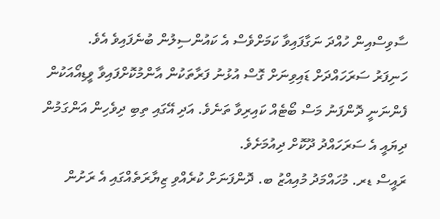ސާވިސްއިން ހުއްދަ ނަގާފައިވާ ކަމަށްވެސް އެ ކައުންސިލުން ބުނެފައިވެ އެވެ.
ހަނިފަރު ސަރަހައްދަށް ޑައިވިނަށް ގޮސް އުޅުނު ފަރާތަކުން އާންމުކޮށްފައިވާ ވީޑިއޯއަކުން ފެންނަނީ ދޮންފަނު މަސް ބޯޓެއް ކައިރިވާ ތަނެވެ. އަދި އޭގައި ތިބި ދިވެހިން އަންގަމުން ދިޔައީ އެ ސަރަހައްދު ދޫކޮށް ދިއުމަށެވެ.
ރައީސް ޑރ. މުހައްމަދު މުއިއްޒު ބ. ދޮންފަނަށް ކުރެއްވި ޒިޔާރަތެއްގައި އެ ރަށުން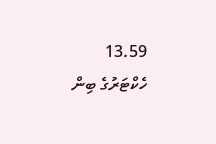13.59 ހެކްޓަރުގެ ބިން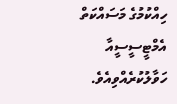ހިއްކުމުގެ މަސައްކަތް އެމްޓީސީސީއާ ހަވާލުކުރެއްވިއެވެ.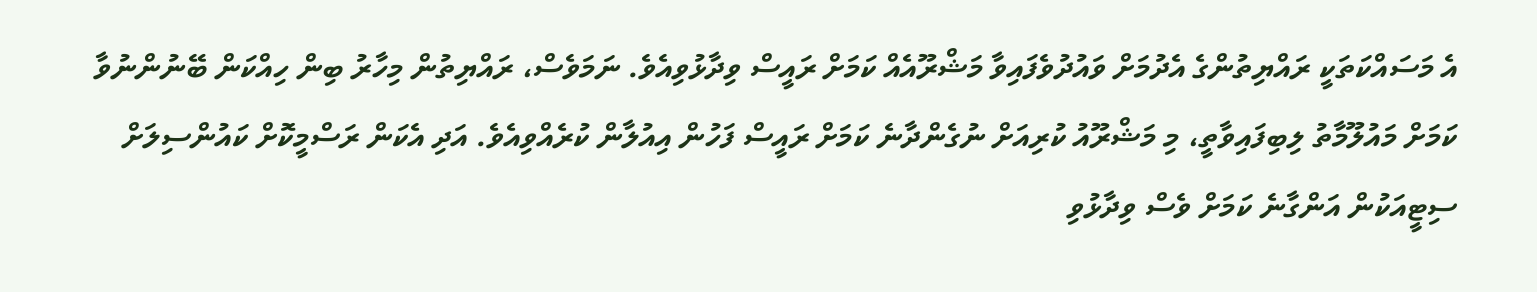އެ މަސައްކަތަކީ ރައްޔިތުންގެ އެދުމަށް ވައުދުވެފައިވާ މަޝްރޫއެއް ކަމަށް ރައީސް ވިދާޅުވިއެވެ. ނަމަވެސް، ރައްޔިތުން މިހާރު ބިން ހިއްކަން ބޭނުންނުވާ ކަމަށް މައުލޫމާތު ލިބިފައިވާތީ، މި މަޝްރޫއު ކުރިއަށް ނުގެންދާނެ ކަމަށް ރައީސް ފަހުން އިއުލާން ކުރެއްވިއެވެ. އަދި އެކަން ރަސްމީކޮށް ކައުންސިލަށް ސިޓީއަކުން އަންގާނެ ކަމަށް ވެސް ވިދާޅުވި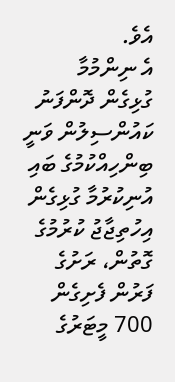އެވެ.
އެ ނިންމުމާ ގުޅިގެން ދޮންފަނު ކައުންސިލުން ވަނީ ބިންހިއްކުމުގެ ބައި އުނިކުރުމާ ގުޅިގެން އިހުތިޖާޖު ކުރުމުގެ ގޮތުން، ރަށުގެ ފަރުން ފެށިގެން 700 މީޓަރުގެ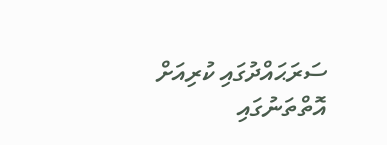ސަރަޙައްދުގައި ކުރިއަށް އޮތްތަނުގައި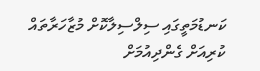ކަނޑުމަތީގައި ސިލްސިލާކޮށް މުޒާހަރާތައް ކުރިއަށް ގެންދިއުމަށް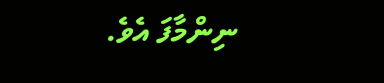ނިންމާފަ އެވެ.